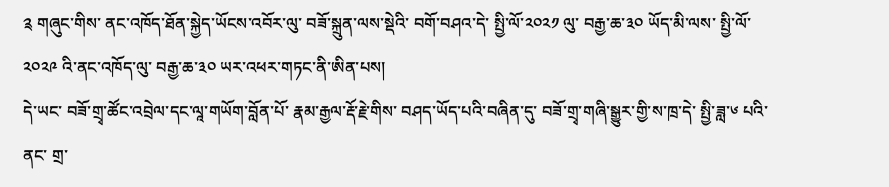༉ གཞུང་གིས་ ནང་འཁོད་ཐོན་སྐྱེད་ཡོངས་འབོར་ལུ་ བཟོ་སྐྲུན་ལས་སྡེའི་ བགོ་བཤའ་དེ་ སྤྱི་ལོ་༢༠༢༡ ལུ་ བརྒྱ་ཆ་༣༠ ཡོད་མི་ལས་ སྤྱི་ལོ་༢༠༢༩ འི་ནང་འཁོད་ལུ་ བརྒྱ་ཆ་༣༠ ཡར་འཕར་གཏང་ནི་ཨིན་པས།
དེ་ཡང་ བཟོ་གྲྭ་ཚོང་འབྲེལ་དང་ལཱ་གཡོག་བློན་པོ་ རྣམ་རྒྱལ་རྡོ་རྗེ་གིས་ བཤད་ཡོད་པའི་བཞིན་དུ་ བཟོ་གྲྭ་གཞི་སྒྱུར་གྱི་ས་ཁྲ་དེ་ སྤྱི་ཟླ་༦ པའི་ནང་ གྲ་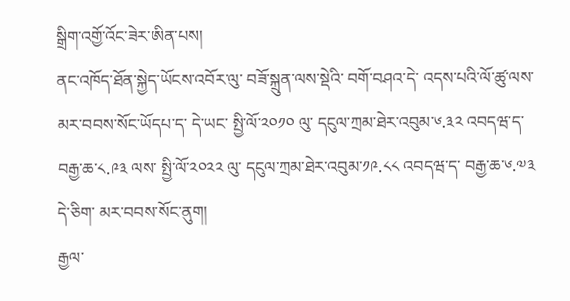སྒྲིག་འགྱོ་འོང་ཟེར་ཨིན་པས།
ནང་འཁོད་ཐོན་སྐྱེད་ཡོངས་འབོར་ལུ་ བཟོ་སྐྲུན་ལས་སྡེའི་ བགོ་བཤའ་དེ་ འདས་པའི་ལོ་ཚུ་ལས་ མར་བབས་སོང་ཡོདཔ་ད་ དེ་ཡང་ སྤྱི་ལོ་༢༠༡༠ ལུ་ དངུལ་ཀྲམ་ཐེར་འབུམ་༦.༣༢ འབདཝ་ད་ བརྒྱ་ཆ་༨.༩༣ ལས་ སྤྱི་ལོ་༢༠༢༢ ལུ་ དངུལ་ཀྲམ་ཐེར་འབུམ་༡༩.༨༨ འབདཝ་ད་ བརྒྱ་ཆ་༦.༧༣ དེ་ཅིག་ མར་བབས་སོང་ནུག།
རྒྱལ་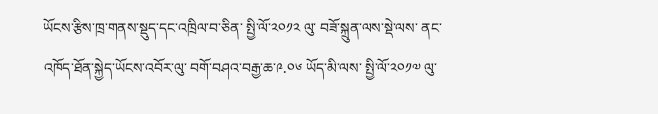ཡོངས་རྩིས་ཁྲ་གནས་སྡུད་དང་འཁྲིལ་བ་ཅིན་ སྤྱི་ལོ་༢༠༡༢ ལུ་ བཟོ་སྐྲུན་ལས་སྡེ་ལས་ ནང་འཁོད་ཐོན་སྐྱེད་ཡོངས་འབོར་ལུ་ བགོ་བཤའ་བརྒྱ་ཆ་༩.༠༦ ཡོད་མི་ལས་ སྤྱི་ལོ་༢༠༡༧ ལུ་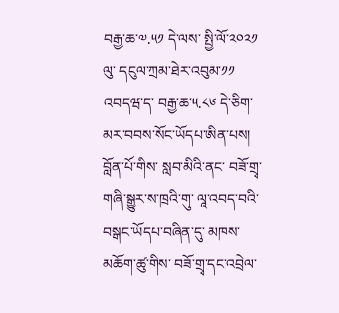བརྒྱ་ཆ་༧.༥༡ དེ་ལས་ སྤྱི་ལོ་༢༠༢༡ ལུ་ དངུལ་ཀྲམ་ཐེར་འབུམ་༡༡ འབདཝ་ད་ བརྒྱ་ཆ་༥.༨༦ དེ་ཅིག་ མར་བབས་སོང་ཡོདཔ་ཨིན་པས།
བློན་པོ་གིས་ སླབ་མིའི་ནང་ བཟོ་གྲྭ་གཞི་སྒྱུར་ས་ཁྲའི་གུ་ ལཱ་འབད་བའི་བསྒང་ཡོདཔ་བཞིན་དུ་ མཁས་མཆོག་ཚུ་གིས་ བཟོ་གྲྭ་དང་འབྲེལ་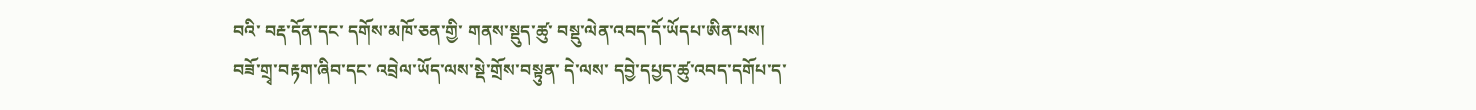བའི་ བརྡ་དོན་དང་ དགོས་མཁོ་ཅན་གྱི་ གནས་སྡུད་ཚུ་ བསྡུ་ལེན་འབད་དོ་ཡོདཔ་ཨིན་པས།
བཟོ་གྲྭ་བརྟག་ཞིབ་དང་ འབྲེལ་ཡོད་ལས་སྡེ་གྲོས་བསྟུན་ དེ་ལས་ དབྱེ་དཔྱད་ཚུ་འབད་དགོཔ་ད་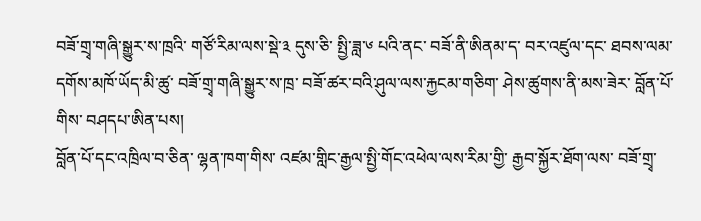བཟོ་གྲྭ་གཞི་སྒྱུར་ས་ཁྲའི་ གཙོ་རིམ་ལས་སྡེ་༣ དུས་ཅི་ སྤྱི་ཟླ་༦ པའི་ནང་ བཟོ་ནི་ཨིནམ་ད་ བར་འཛུལ་དང་ ཐབས་ལམ་དགོས་མཁོ་ཡོད་མི་ཚུ་ བཟོ་གྲྭ་གཞི་སྒྱུར་ས་ཁྲ་ བཟོ་ཚར་བའི་ཤུལ་ལས་རྐྱངམ་གཅིག་ ཤེས་ཚུགས་ནི་མས་ཟེར་ བློན་པོ་གིས་ བཤདཔ་ཨིན་པས།
བློན་པོ་དང་འཁྲིལ་བ་ཅིན་ ལྷན་ཁག་གིས་ འཛམ་གླིང་རྒྱལ་སྤྱི་གོང་འཕེལ་ལས་རིམ་གྱི་ རྒྱབ་སྐྱོར་ཐོག་ལས་ བཟོ་གྲྭ་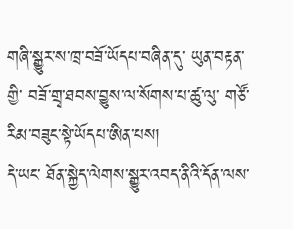གཞི་སྒྱུར་ས་ཁྲ་བཟོ་ཡོདཔ་བཞིན་དུ་ ཡུན་བརྟན་གྱི་ བཟོ་གྲྭ་ཐབས་བྱུས་ལ་སོགས་པ་ཚུ་ལུ་ གཙོ་རིམ་བཟུང་སྟེ་ཡོདཔ་ཨིན་པས།
དེ་ཡང་ ཐོན་སྐྱེད་ལེགས་སྒྱུར་འབད་ནིའི་དོན་ལས་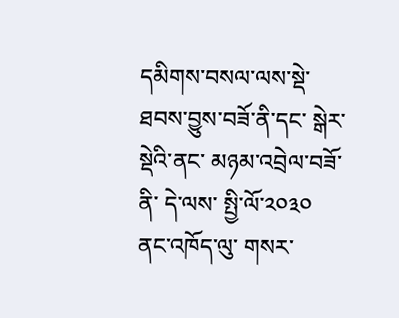དམིགས་བསལ་ལས་སྡེ་ཐབས་བྱུས་བཟོ་ནི་དང་ སྒེར་སྡེའི་ནང་ མཉམ་འབྲེལ་བཟོ་ནི་ དེ་ལས་ སྤྱི་ལོ་༢༠༣༠ ནང་འཁོད་ལུ་ གསར་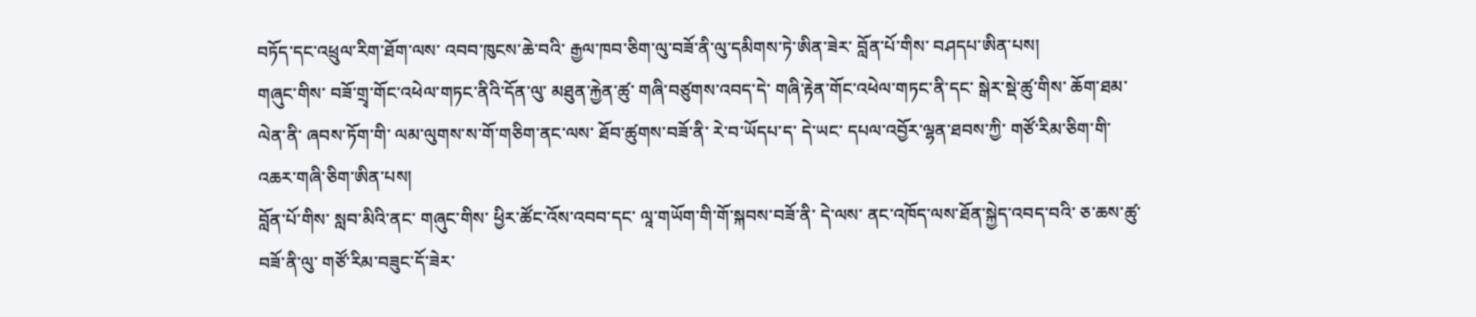བཏོད་དང་འཕྲུལ་རིག་ཐོག་ལས་ འབབ་ཁུངས་ཆེ་བའི་ རྒྱལ་ཁབ་ཅིག་ལུ་བཟོ་ནི་ལུ་དམིགས་ཏེ་ཨིན་ཟེར་ བློན་པོ་གིས་ བཤདཔ་ཨིན་པས།
གཞུང་གིས་ བཟོ་གྲྭ་གོང་འཕེལ་གཏང་ནིའི་དོན་ལུ་ མཐུན་རྐྱེན་ཚུ་ གཞི་བཙུགས་འབད་དེ་ གཞི་རྟེན་གོང་འཕེལ་གཏང་ནི་དང་ སྒེར་སྡེ་ཚུ་གིས་ ཆོག་ཐམ་ལེན་ནི་ ཞབས་ཏོག་གི་ ལམ་ལུགས་ས་གོ་གཅིག་ནང་ལས་ ཐོབ་ཚུགས་བཟོ་ནི་ རེ་བ་ཡོདཔ་ད་ དེ་ཡང་ དཔལ་འབྱོར་ལྷན་ཐབས་ཀྱི་ གཙོ་རིམ་ཅིག་གི་ འཆར་གཞི་ཅིག་ཨིན་པས།
བློན་པོ་གིས་ སླབ་མིའི་ནང་ གཞུང་གིས་ ཕྱིར་ཚོང་འོས་འབབ་དང་ ལཱ་གཡོག་གི་གོ་སྐབས་བཟོ་ནི་ དེ་ལས་ ནང་འཁོད་ལས་ཐོན་སྐྱེད་འབད་བའི་ ཅ་ཆས་ཚུ་བཟོ་ནི་ལུ་ གཙོ་རིམ་བཟུང་དོ་ཟེར་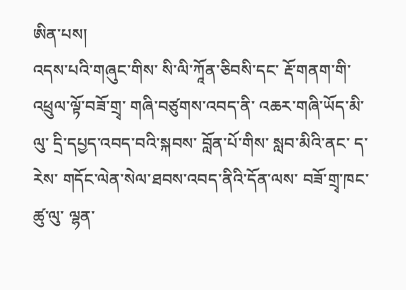ཨིན་པས།
འདས་པའི་གཞུང་གིས་ སི་ལི་ཀཱོན་ཅིབསི་དང་ རྡོ་གནག་གི་འཕྲུལ་ལྟོ་བཟོ་གྲྭ་ གཞི་བཙུགས་འབད་ནི་ འཆར་གཞི་ཡོད་མི་ལུ་ དྲི་དཔྱད་འབད་བའི་སྐབས་ བློན་པོ་གིས་ སླབ་མིའི་ནང་ ད་རེས་ གདོང་ལེན་སེལ་ཐབས་འབད་ནིའི་དོན་ལས་ བཟོ་གྲྭ་ཁང་ཚུ་ལུ་ ལྷན་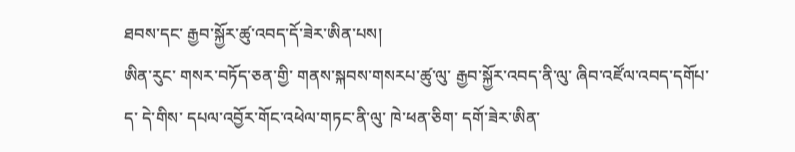ཐབས་དང་ རྒྱབ་སྐྱོར་ཚུ་འབད་དོ་ཟེར་ཨིན་པས།
ཨིན་རུང་ གསར་བཏོད་ཅན་གྱི་ གནས་སྐབས་གསརཔ་ཚུ་ལུ་ རྒྱབ་སྐྱོར་འབད་ནི་ལུ་ ཞིབ་འཛོལ་འབད་དགོཔ་ད་ དེ་གིས་ དཔལ་འབྱོར་གོང་འཕེལ་གཏང་ནི་ལུ་ ཁེ་ཕན་ཅིག་ དགོ་ཟེར་ཨིན་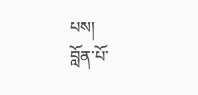པས།
བློན་པོ་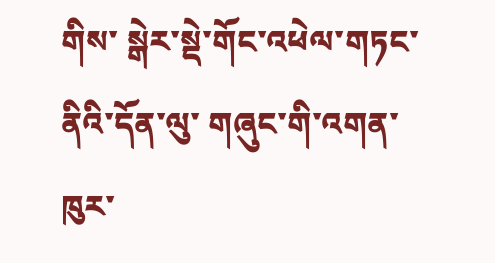གིས་ སྒེར་སྡེ་གོང་འཕེལ་གཏང་ནིའི་དོན་ལུ་ གཞུང་གི་འགན་ཁུར་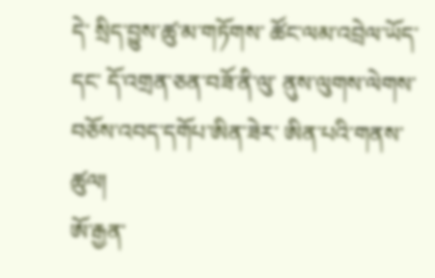དེ་ སྲིད་བྱུས་ཚུ་མ་གཏོགས་ ཚོང་ལམ་འབྲེལ་ཡོད་དང་ དོ་འགྲན་ཅན་བཟོ་ནི་ལུ་ ནུས་ལུགས་ལེགས་བཅོས་འབད་དགོཔ་ཨིན་ཟེར་ ཨིན་པའི་གནས་ཚུལ།
ཨོ་རྒྱན་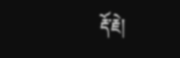རྡོ་རྗེ།